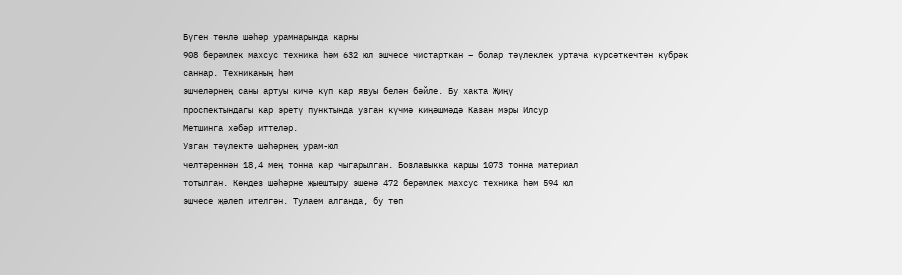Бүген төнлә шәһәр урамнарында карны
908 берәмлек махсус техника һәм 632 юл эшчесе чистарткан – болар тәүлеклек уртача күрсәткечтән күбрәк саннар. Техниканың һәм
эшчеләрнең саны артуы кичә күп кар явуы белән бәйле. Бу хакта Җиңү
проспектындагы кар эретү пунктында узган күчмә киңәшмәдә Казан мэры Илсур
Метшинга хәбәр иттеләр.
Узган тәүлектә шәһәрнең урам-юл
челтәреннән 18,4 мең тонна кар чыгарылган. Бозлавыкка каршы 1073 тонна материал
тотылган. Көндез шәһәрне җыештыру эшенә 472 берәмлек махсус техника һәм 594 юл
эшчесе җәлеп ителгән. Тулаем алганда, бу төп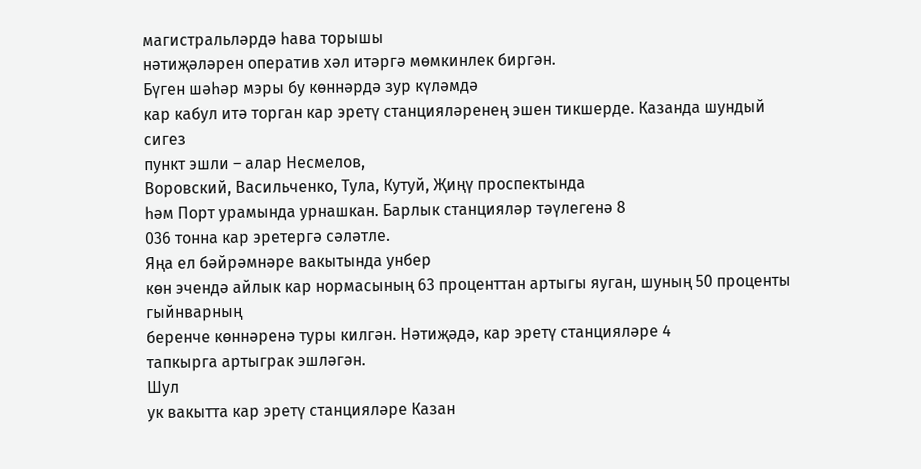магистральләрдә һава торышы
нәтиҗәләрен оператив хәл итәргә мөмкинлек биргән.
Бүген шәһәр мэры бу көннәрдә зур күләмдә
кар кабул итә торган кар эретү станцияләренең эшен тикшерде. Казанда шундый сигез
пункт эшли – алар Несмелов,
Воровский, Васильченко, Тула, Кутуй, Җиңү проспектында
һәм Порт урамында урнашкан. Барлык станцияләр тәүлегенә 8
036 тонна кар эретергә сәләтле.
Яңа ел бәйрәмнәре вакытында унбер
көн эчендә айлык кар нормасының 63 проценттан артыгы яуган, шуның 50 проценты гыйнварның
беренче көннәренә туры килгән. Нәтиҗәдә, кар эретү станцияләре 4
тапкырга артыграк эшләгән.
Шул
ук вакытта кар эретү станцияләре Казан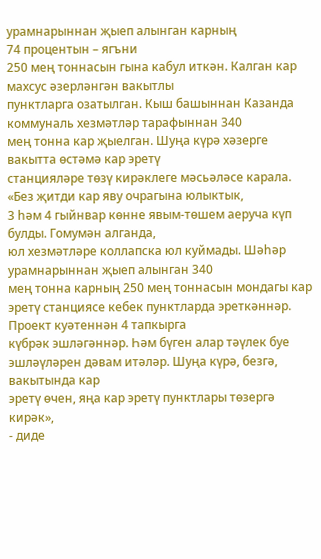урамнарыннан җыеп алынган карның
74 процентын – ягъни
250 мең тоннасын гына кабул иткән. Калган кар махсус әзерләнгән вакытлы
пунктларга озатылган. Кыш башыннан Казанда коммуналь хезмәтләр тарафыннан 340
мең тонна кар җыелган. Шуңа күрә хәзерге вакытта өстәмә кар эретү
станцияләре төзү кирәклеге мәсьәләсе карала.
«Без җитди кар яву очрагына юлыктык,
3 һәм 4 гыйнвар көнне явым-төшем аеруча күп булды. Гомумән алганда,
юл хезмәтләре коллапска юл куймады. Шәһәр урамнарыннан җыеп алынган 340
мең тонна карның 250 мең тоннасын мондагы кар эретү станциясе кебек пунктларда эреткәннәр. Проект куәтеннән 4 тапкырга
күбрәк эшләгәннәр. Һәм бүген алар тәүлек буе
эшләүләрен дәвам итәләр. Шуңа күрә, безгә, вакытында кар
эретү өчен, яңа кар эретү пунктлары төзергә кирәк»,
- диде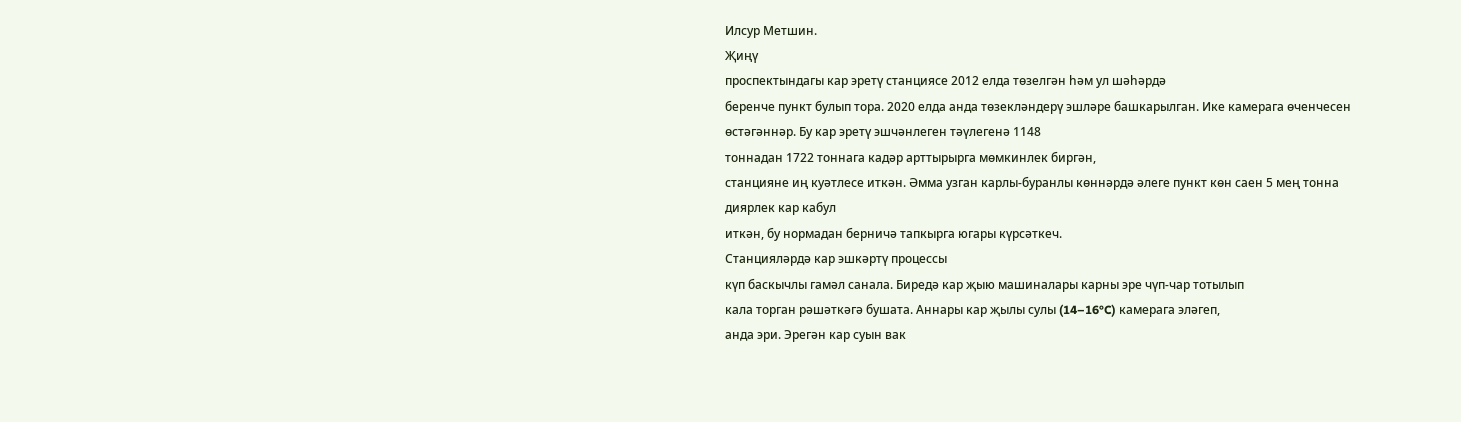Илсур Метшин.
Җиңү
проспектындагы кар эретү станциясе 2012 елда төзелгән һәм ул шәһәрдә
беренче пункт булып тора. 2020 елда анда төзекләндерү эшләре башкарылган. Ике камерага өченчесен
өстәгәннәр. Бу кар эретү эшчәнлеген тәүлегенә 1148
тоннадан 1722 тоннага кадәр арттырырга мөмкинлек биргән,
станцияне иң куәтлесе иткән. Әмма узган карлы-буранлы көннәрдә әлеге пункт көн саен 5 мең тонна диярлек кар кабул
иткән, бу нормадан берничә тапкырга югары күрсәткеч.
Станцияләрдә кар эшкәртү процессы
күп баскычлы гамәл санала. Биредә кар җыю машиналары карны эре чүп-чар тотылып
кала торган рәшәткәгә бушата. Аннары кар җылы сулы (14–16°C) камерага эләгеп,
анда эри. Эрегән кар суын вак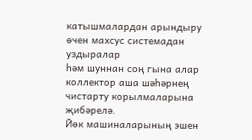катышмалардан арындыру өчен махсус системадан уздыралар
һәм шуннан соң гына алар коллектор аша шәһәрнең чистарту корылмаларына
җибәрелә.
Йөк машиналарының эшен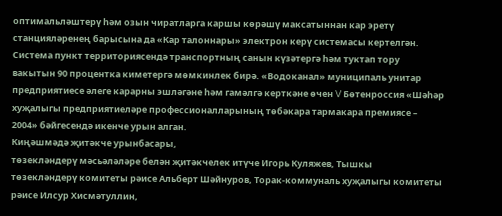оптимальләштерү һәм озын чиратларга каршы көрәшү максатыннан кар эретү
станцияләренең барысына да «Кар талоннары» электрон керү системасы кертелгән.
Система пункт территориясендә транспортның санын күзәтергә һәм туктап тору
вакытын 90 процентка киметергә мөмкинлек бирә. «Водоканал» муниципаль унитар
предприятиесе әлеге карарны эшләгәне һәм гамәлгә керткәне өчен V Бөтенроссия «Шәһәр
хуҗалыгы предприятиеләре профессионалларының төбәкара тармакара премиясе –
2004» бәйгесендә икенче урын алган.
Киңәшмәдә җитәкче урынбасары,
төзекләндерү мәсьәләләре белән җитәкчелек итүче Игорь Куляжев, Тышкы
төзекләндерү комитеты рәисе Альберт Шәйнуров, Торак-коммуналь хуҗалыгы комитеты
рәисе Илсур Хисмәтуллин,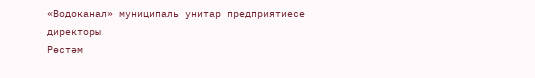«Водоканал» муниципаль унитар предприятиесе директоры
Рөстәм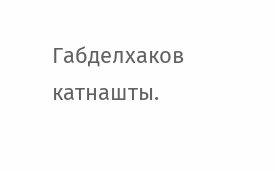Габделхаков катнашты.